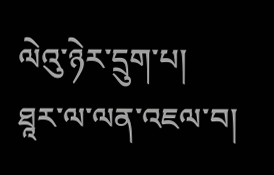ལེའུ་ཉེར་དྲུག་པ།
ཐཱར་ལ་ལན་འཇལ་བ།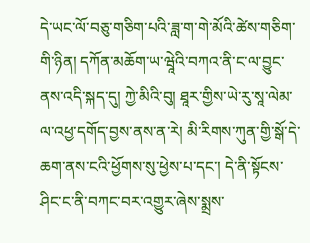དེ་ཡང་ལོ་བཅུ་གཅིག་པའི་ཟླ་ག་གེ་མོའི་ཚེས་གཅིག་གི་ཉིན། དཀོན་མཆོག་ཡ་ཝཱེའི་བཀའ་ནི་ང་ལ་བྱུང་ནས་འདི་སྐད་དུ། ཀྱེ་མིའི་བུ། ཐཱར་གྱིས་ཡེ་རུ་སཱ་ལེམ་ལ་འཕྱ་དགོད་བྱས་ནས་ན་རེ། མི་རིགས་ཀུན་གྱི་སྒོ་དེ་ཆག་ནས་ངའི་ཕྱོགས་སུ་ཕྱེས་པ་དང་། དེ་ནི་སྟོངས་ཤིང་ང་ནི་བཀང་བར་འགྱུར་ཞེས་སྨྲས་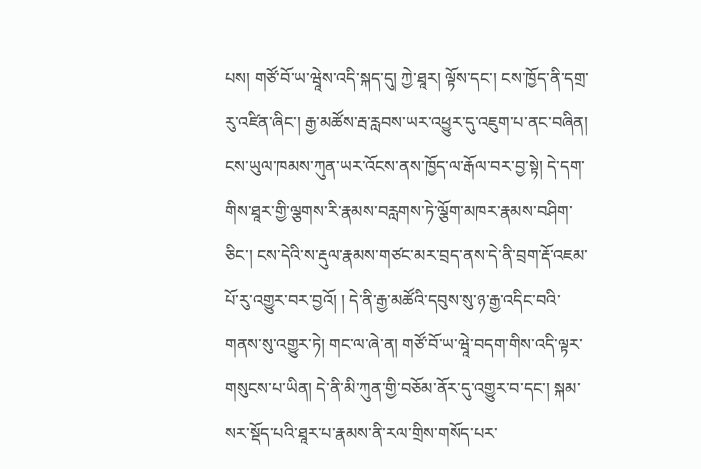པས། གཙོ་བོ་ཡ་ཝཱེས་འདི་སྐད་དུ། ཀྱེ་ཐཱར། ལྟོས་དང་། ངས་ཁྱོད་ནི་དགྲ་རུ་འཛིན་ཞིང་། རྒྱ་མཚོས་རྦ་རླབས་ཡར་འཕྱུར་དུ་འཇུག་པ་ནང་བཞིན། ངས་ཡུལ་ཁམས་ཀུན་ཡར་འོངས་ནས་ཁྱོད་ལ་རྒོལ་བར་བྱ་སྟེ། དེ་དག་གིས་ཐཱར་གྱི་ལྕགས་རི་རྣམས་བརླགས་ཏེ་ལྕོག་མཁར་རྣམས་བཤིག་ཅིང་། ངས་དེའི་ས་རྡུལ་རྣམས་གཙང་མར་བྲད་ནས་དེ་ནི་བྲག་རྡོ་འཇམ་པོ་རུ་འགྱུར་བར་བྱའོ། ། དེ་ནི་རྒྱ་མཚོའི་དབུས་སུ་ཉ་རྒྱ་འདིང་བའི་གནས་སུ་འགྱུར་ཏེ། གང་ལ་ཞེ་ན། གཙོ་བོ་ཡ་ཝཱེ་བདག་གིས་འདི་ལྟར་གསུངས་པ་ཡིན། དེ་ནི་མི་ཀུན་གྱི་བཅོམ་ནོར་དུ་འགྱུར་བ་དང་། སྐམ་སར་སྡོད་པའི་ཐཱར་པ་རྣམས་ནི་རལ་གྲིས་གསོད་པར་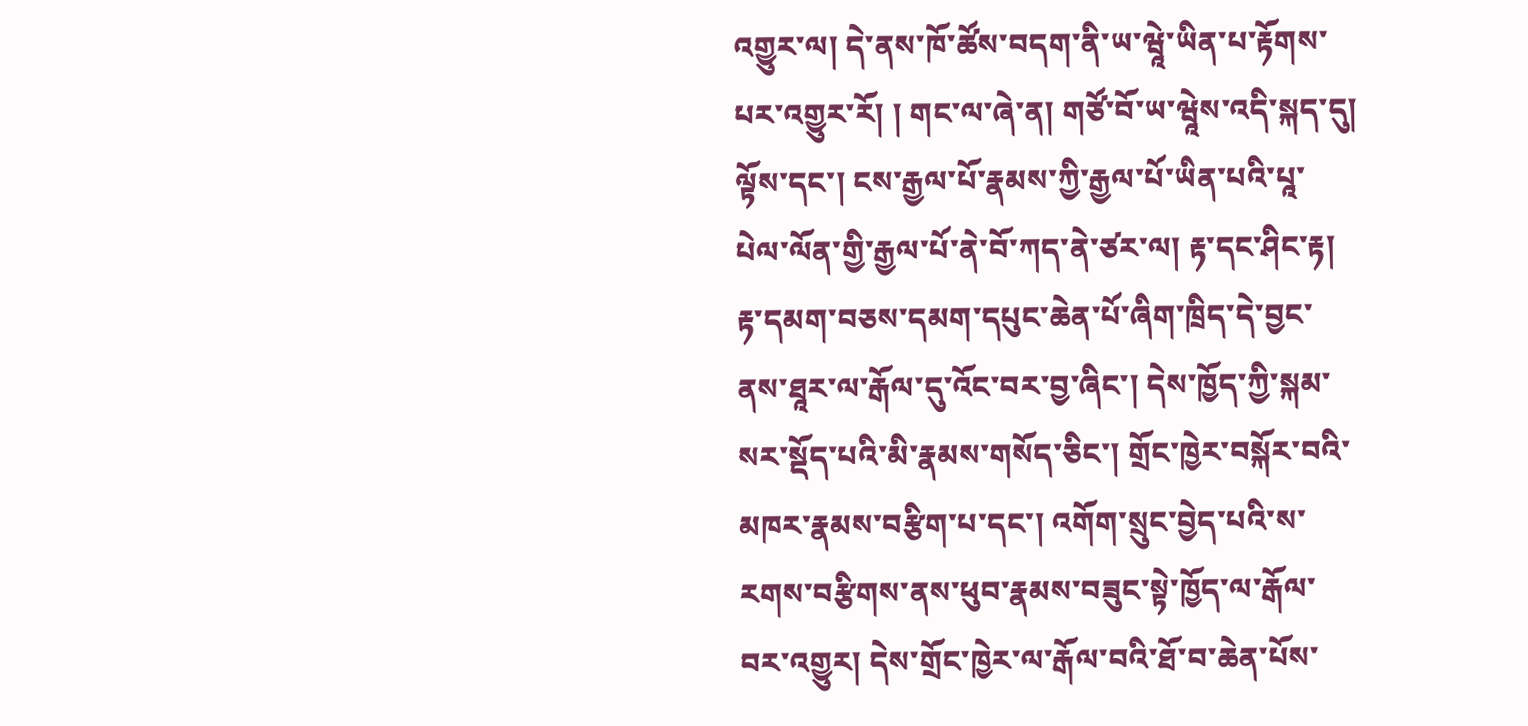འགྱུར་ལ། དེ་ནས་ཁོ་ཚོས་བདག་ནི་ཡ་ཝཱེ་ཡིན་པ་རྟོགས་པར་འགྱུར་རོ། ། གང་ལ་ཞེ་ན། གཙོ་བོ་ཡ་ཝཱེས་འདི་སྐད་དུ། ལྟོས་དང་། ངས་རྒྱལ་པོ་རྣམས་ཀྱི་རྒྱལ་པོ་ཡིན་པའི་པཱ་པེལ་ལོན་གྱི་རྒྱལ་པོ་ནེ་བོ་ཀད་ནེ་ཙར་ལ། རྟ་དང་ཤིང་རྟ། རྟ་དམག་བཅས་དམག་དཔུང་ཆེན་པོ་ཞིག་ཁྲིད་དེ་བྱང་ནས་ཐཱར་ལ་རྒོལ་དུ་འོང་བར་བྱ་ཞིང་། དེས་ཁྱོད་ཀྱི་སྐམ་སར་སྡོད་པའི་མི་རྣམས་གསོད་ཅིང་། གྲོང་ཁྱེར་བསྐོར་བའི་མཁར་རྣམས་བརྩིག་པ་དང་། འགོག་སྲུང་བྱེད་པའི་ས་རགས་བརྩིགས་ནས་ཕུབ་རྣམས་བཟུང་སྟེ་ཁྱོད་ལ་རྒོལ་བར་འགྱུར། དེས་གྲོང་ཁྱེར་ལ་རྒོལ་བའི་ཐོ་བ་ཆེན་པོས་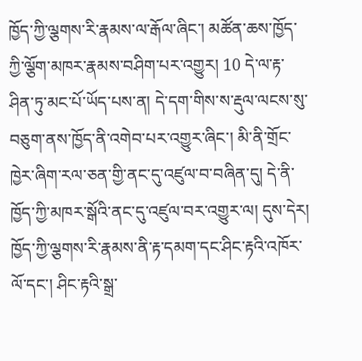ཁྱོད་ཀྱི་ལྕགས་རི་རྣམས་ལ་རྒོལ་ཞིང་། མཚོན་ཆས་ཁྱོད་ཀྱི་ལྕོག་མཁར་རྣམས་བཤིག་པར་འགྱུར། 10 དེ་ལ་རྟ་ཤིན་ཏུ་མང་པོ་ཡོད་པས་ན། དེ་དག་གིས་ས་རྡུལ་ལངས་སུ་བཅུག་ནས་ཁྱོད་ནི་འགེབ་པར་འགྱུར་ཞིང་། མི་ནི་གྲོང་ཁྱེར་ཞིག་རལ་ཅན་གྱི་ནང་དུ་འཛུལ་བ་བཞིན་དུ། དེ་ནི་ཁྱོད་ཀྱི་མཁར་སྒོའི་ནང་དུ་འཛུལ་བར་འགྱུར་ལ། དུས་དེར། ཁྱོད་ཀྱི་ལྕགས་རི་རྣམས་ནི་རྟ་དམག་དང་ཤིང་རྟའི་འཁོར་ལོ་དང་། ཤིང་རྟའི་སྒྲ་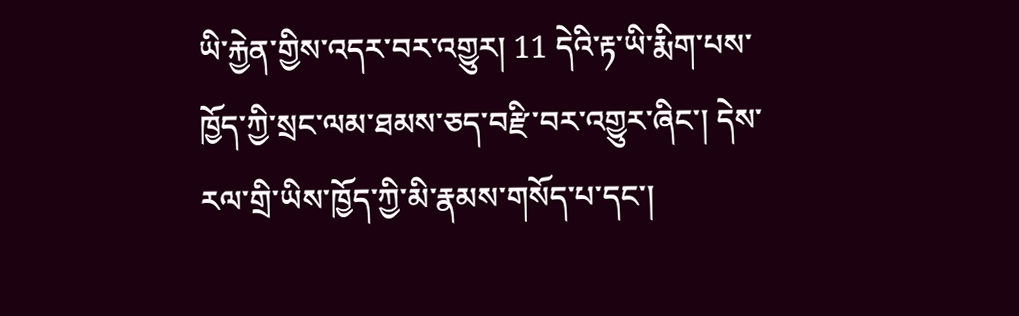ཡི་རྐྱེན་གྱིས་འདར་བར་འགྱུར། 11 དེའི་རྟ་ཡི་རྨིག་པས་ཁྱོད་ཀྱི་སྲང་ལམ་ཐམས་ཅད་བརྫི་བར་འགྱུར་ཞིང་། དེས་རལ་གྲི་ཡིས་ཁྱོད་ཀྱི་མི་རྣམས་གསོད་པ་དང་།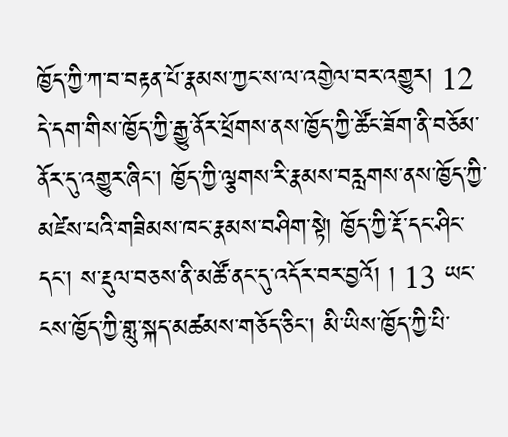ཁྱོད་ཀྱི་ཀ་བ་བརྟན་པོ་རྣམས་ཀྱང་ས་ལ་འགྱེལ་བར་འགྱུར། 12 དེ་དག་གིས་ཁྱོད་ཀྱི་རྒྱུ་ནོར་ཕྲོགས་ནས་ཁྱོད་ཀྱི་ཚོང་ཟོག་ནི་བཅོམ་ནོར་དུ་འགྱུར་ཞིང་། ཁྱོད་ཀྱི་ལྕགས་རི་རྣམས་བརླགས་ནས་ཁྱོད་ཀྱི་མཛེས་པའི་གཟིམས་ཁང་རྣམས་བཤིག་སྟེ། ཁྱོད་ཀྱི་རྡོ་དང་ཤིང་དང་། ས་རྡུལ་བཅས་ནི་མཚོ་ནང་དུ་འདོར་བར་བྱའོ། ། 13 ཡང་ངས་ཁྱོད་ཀྱི་གླུ་སྐད་མཚམས་གཅོད་ཅིང་། མི་ཡིས་ཁྱོད་ཀྱི་པི་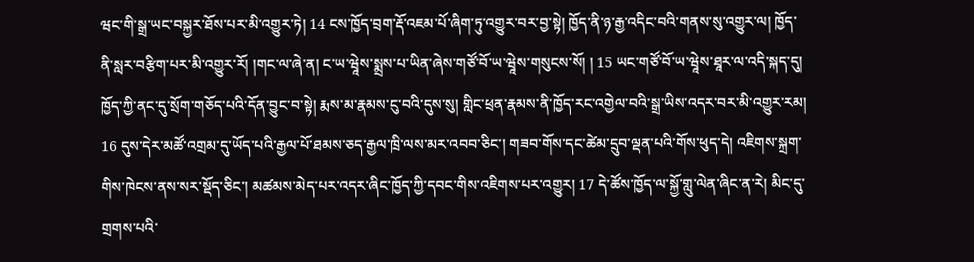ཝང་གི་སྒྲ་ཡང་བསྐྱར་ཐོས་པར་མི་འགྱུར་ཏེ། 14 ངས་ཁྱོད་བྲག་རྡོ་འཇམ་པོ་ཞིག་ཏུ་འགྱུར་བར་བྱ་སྟེ། ཁྱོད་ནི་ཉ་རྒྱ་འདིང་བའི་གནས་སུ་འགྱུར་ལ། ཁྱོད་ནི་སླར་བརྩིག་པར་མི་འགྱུར་རོ། །གང་ལ་ཞེ་ན། ང་ཡ་ཝཱེས་སྨྲས་པ་ཡིན་ཞེས་གཙོ་བོ་ཡ་ཝཱེས་གསུངས་སོ། ། 15 ཡང་གཙོ་བོ་ཡ་ཝཱེས་ཐཱར་ལ་འདི་སྐད་དུ། ཁྱོད་ཀྱི་ནང་དུ་སྲོག་གཅོད་པའི་དོན་བྱུང་བ་སྟེ། རྨས་མ་རྣམས་ངུ་བའི་དུས་སུ། གླིང་ཕྲན་རྣམས་ནི་ཁྱོད་རང་འགྱེལ་བའི་སྒྲ་ཡིས་འདར་བར་མི་འགྱུར་རམ། 16 དུས་དེར་མཚོ་འགྲམ་དུ་ཡོད་པའི་རྒྱལ་པོ་ཐམས་ཅད་རྒྱལ་ཁྲི་ལས་མར་འབབ་ཅིང་། གཟབ་གོས་དང་ཚེམ་དྲུབ་ལྡན་པའི་གོས་ཕུད་དེ། འཇིགས་སྐྲག་གིས་ཁེངས་ནས་སར་སྡོད་ཅིང་། མཚམས་མེད་པར་འདར་ཞིང་ཁྱོད་ཀྱི་དབང་གིས་འཇིགས་པར་འགྱུར། 17 དེ་ཚོས་ཁྱོད་ལ་སྐྱོ་གླུ་ལེན་ཞིང་ན་རེ། མིང་དུ་གྲགས་པའི་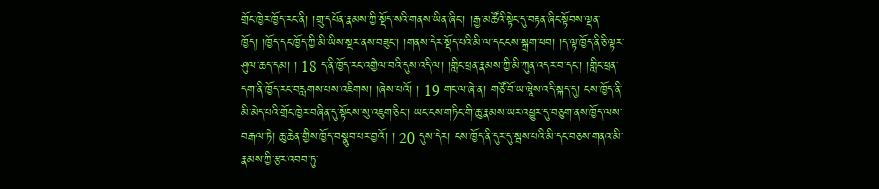གྲོང་ཁྱེར་ཁྱོད་རང་ནི། །གྲུ་དཔོན་རྣམས་ཀྱི་སྡོད་སའི་གནས་ཡིན་ཞིང་། །རྒྱ་མཚོའི་སྟེང་དུ་བརྟན་ཞིང་སྟོབས་ལྡན་ཁྱོད། །ཁྱོད་དང་ཁྱོད་ཀྱི་མི་ཡིས་སྔར་ནས་བཟུང་། །གནས་དེར་སྡོད་པའི་མི་ལ་དངངས་སྐྲག་ཕབ། །ད་ལྟ་ཁྱོད་ནི་ཅི་ལྟར་ཤུལ་ཆད་དམ། ། 18 ད་ནི་ཁྱོད་རང་འགྱེལ་བའི་དུས་འདི་ལ། །གླིང་ཕྲན་རྣམས་ཀྱི་མི་ཀུན་འདར་བ་དང་། །གླིང་ཕྲན་དག་ནི་ཁྱོད་རང་བརླགས་པས་འཇིགས། །ཞེས་པའོ། ། 19 གང་ལ་ཞེ་ན། གཙོ་བོ་ཡ་ཝཱེས་འདི་སྐད་དུ། ངས་ཁྱོད་ནི་མི་མེད་པའི་གྲོང་ཁྱེར་བཞིན་དུ་སྟོངས་སུ་འཇུག་ཅིང་། ཡང་ངས་གཏིང་གི་ཆུ་རྣམས་ཡར་འཕྱུར་དུ་བཅུག་ནས་ཁྱོད་ལས་བརྒལ་ཏེ། ཆུ་ཆེན་གྱིས་ཁྱོད་བསྣུབ་པར་བྱའོ། ། 20 དུས་དེར། ངས་ཁྱོད་ནི་དུར་དུ་སྦས་པའི་མི་དང་བཅས་གནའ་མི་རྣམས་ཀྱི་རྩར་འབབ་ཏུ་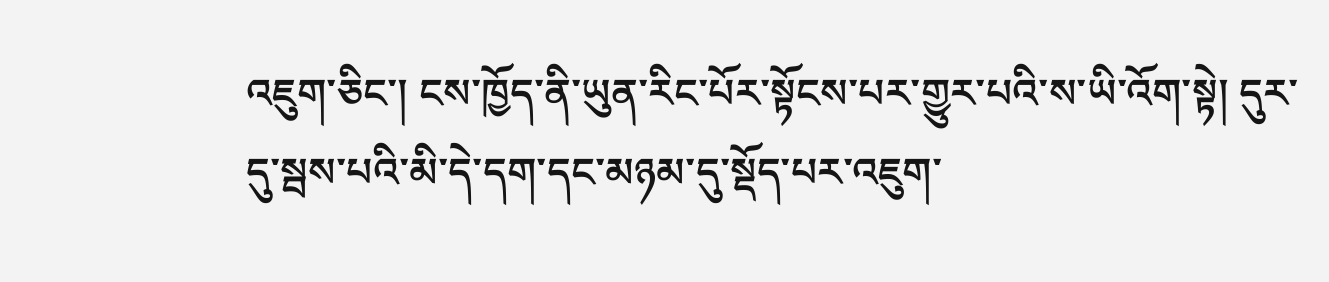འཇུག་ཅིང་། ངས་ཁྱོད་ནི་ཡུན་རིང་པོར་སྟོངས་པར་གྱུར་པའི་ས་ཡི་འོག་སྟེ། དུར་དུ་སྦས་པའི་མི་དེ་དག་དང་མཉམ་དུ་སྡོད་པར་འཇུག་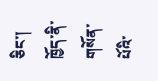ཅིང་། ཁྱོད་ནི་གསོན་པོའི་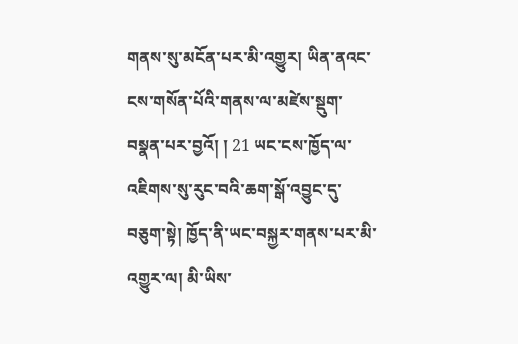གནས་སུ་མངོན་པར་མི་འགྱུར། ཡིན་ནའང་ངས་གསོན་པོའི་གནས་ལ་མཛེས་སྡུག་བསྣན་པར་བྱའོ། ། 21 ཡང་ངས་ཁྱོད་ལ་འཇིགས་སུ་རུང་བའི་ཆག་སྒོ་འབྱུང་དུ་བཅུག་སྟེ། ཁྱོད་ནི་ཡང་བསྐྱར་གནས་པར་མི་འགྱུར་ལ། མི་ཡིས་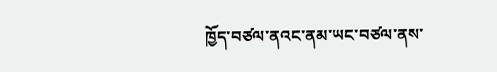ཁྱོད་བཙལ་ནའང་ནམ་ཡང་བཙལ་ནས་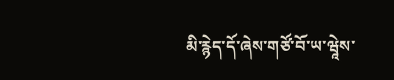མི་རྙེད་དོ་ཞེས་གཙོ་བོ་ཡ་ཝཱེས་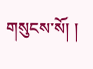གསུངས་སོ། །